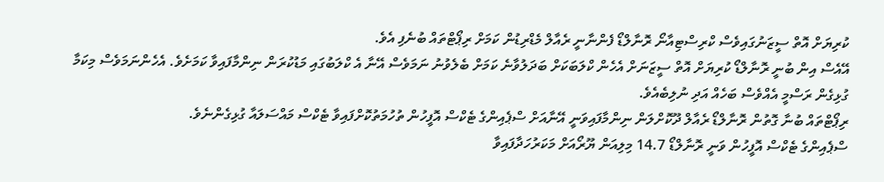ކުރިޔަށް އޮތް ސީޒަނުގައިވެސް ކްރިސްޓިއާނޯ ރޮނާލްޑޯ ފެންނާނީ ރެއާލް މެޑްރިޑުން ކަމަށް ރިޕޯޓްތައް ބުނެފި އެވެ.
އޭއެސް އިން ބުނީ ރޮނާލްޑޯ ކުރިޔަށް އޮތް ސީޒަނަށް އެހެން ކްލަބަކަށް ބަދަލުވާނެ ކަމަށް ބެލެވުނު ނަމަވެސް އޭނާ އެ ކްލަބުގައި މަޑުކުރަން ނިންމާފައިވާ ކަމަށެވެ. އެހެންނަމަވެސް މިކަމާ ގުޅިގެން ރަސްމީ އެއްވެސް ބަހެއް އަދި ނުލިބެއެވެ.
ރިޕޯޓްތައް ބުނާ ގޮތުން ރޮނާލްޑޯ ރެއާލް ދޫކޮށްލަން ނިންމާފައިވަނީ އޭނާއަށް ސްޕެއިންގެ ޓެކްސް އޮފީހުން ތުހުމަތުކޮށްފައިވާ ޓެކްސް މައްސަލައާ ގުޅިގެންނެވެ.
ސްޕެއިންގެ ޓެކްސް އޮފީހުން ވަނީ ރޮނާލްޑޯ 14.7 މިލިއަން ޔޫރޯއަށް މަކަރުހަދާފައިވާ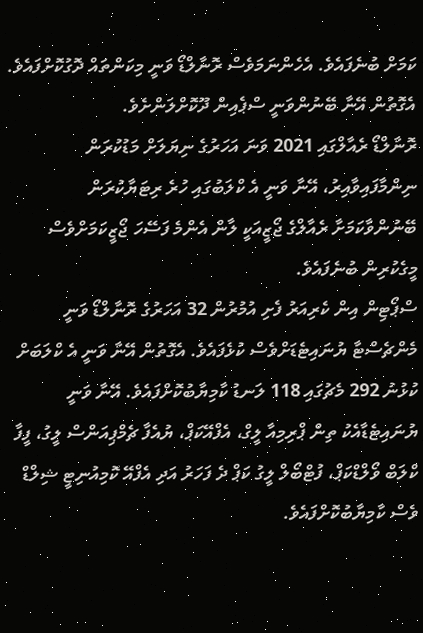ކަމަށް ބުނެފައެވެ. އެހެންނަމަވެސް ރޮނާލްޑޯ ވަނީ މިކަންތައް ދޮގުކޮށްފައެވެ. އެގޮތުން އޭނާ ބޭނުންވަނީ ސްޕެއިން ދޫކޮށްލަންށެވެ.
ރޮނާލްޑޯ ރެއާލްގައި 2021 ވަނަ އަހަރުގެ ނިޔަލަށް މަޑުކުރަން ނިންމާފައިވާއިރު، އޭނާ ވަނީ އެ ކްލަބުގައި ހުރެ ރިޓަޔާކުރަން ބޭނުންވާކަމަށާ ރެއާލްގެ ޖޯޒީއަކީ ލާން އެންމެ ފަސޭހަ ޖޯޒީކަމަށްވެސް މީގެކުރިން ބުނެފައެވެ.
ސްޕޯޓިން އިން ކެރިއަރު ފެށި އުމުރުން 32 އަހަރުގެ ރޮނާލްޑޯ ވަނީ މެންޗެސްޓާ ޔުނައިޓެޑަށްވެސް ކުޅެފައެވެ. އެގޮތުން އޭނާ ވަނީ އެ ކްލަބަށް ކުޅުނު 292 މެޗުގައި 118 ލަނޑު ކާމިޔާބުކޮށްފައެވެ. އޭނާ ވަނީ ޔުނައިޓެޑާއެކު ތިން ޕްރިމިއާ ލީގް، އެފްއޭކަޕް، ޔުއެފާ ޗެމްޕިއަންސް ލީގު، ފީފާ ކްލަބް ވޯލްޑްކަޕް، ފުޓްބޯލް ލީގު ކަޕް ދެ ފަހަރު އަދި އެފްއޭ ކޮމިއުނިޓީ ޝިލްޑް ވެސް ކާމިޔާބުކޮށްފައެވެ.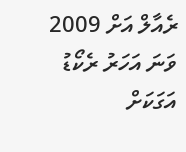ރެއާލް އަށް 2009 ވަނަ އަހަރު ރެކޯޑު އަގަކަށް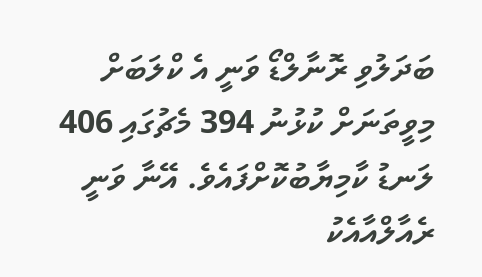ބަދަލުވި ރޮނާލްޑޯ ވަނީ އެ ކްލަބަށް މިވީތަނަށް ކުޅުނު 394 މެޗުގައި 406 ލަނޑު ކާމިޔާބުކޮށްފައެވެ. އޭނާ ވަނީ ރެއާލްއާއެކު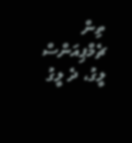ތިން ޗެމްޕިއަންސް ލީގު، ދެ ލީގު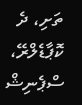ތަށި، ދެ ކޮޕާޑެލްރޭ، ސްޕެނިޝް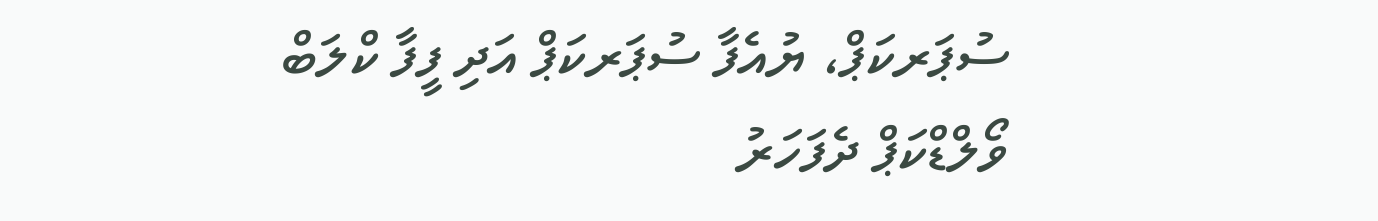ސުޕަރކަޕް، ޔުއެފާ ސުޕަރކަޕް އަދި ފީފާ ކްލަބް ވޯލްޑްކަޕް ދެފަހަރު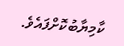ކާމިޔާބުކޮށްފައެވެ.